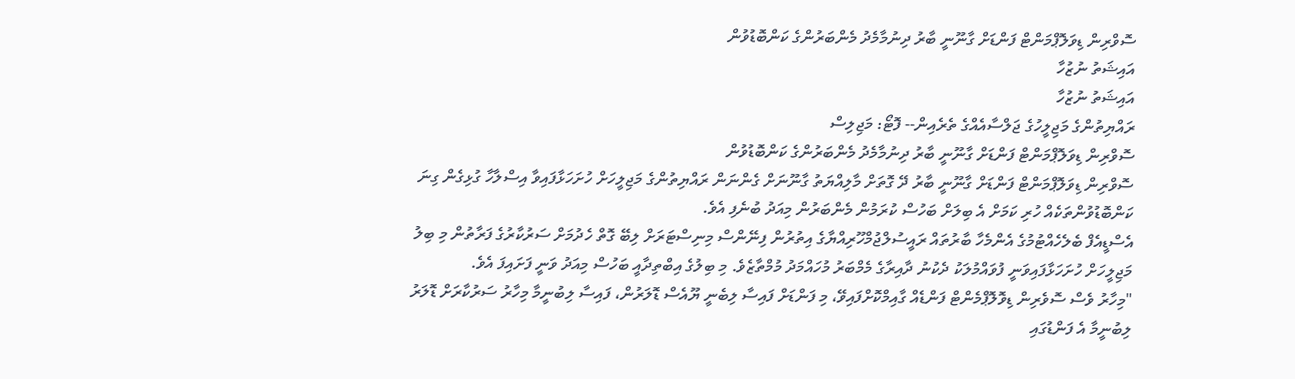ސޮވްރިން ޑިވަލޮޕްމަންޓް ފަންޑަށް ގާނޫނީ ބާރު ދިނުމާމެދު މެންބަރުންގެ ކަންބޮޑުވުން
އައިޝަތު ނުޒުހާ
އައިޝަތު ނުޒުހާ
ރައްޔިތުންގެ މަޖިލީހުގެ ޖަލްސާއެއްގެ ތެރެއިން-- ފޮޓޯ: މަޖިލިސް
ސޮވްރިން ޑިވަލޮޕްމަންޓް ފަންޑަށް ގާނޫނީ ބާރު ދިނުމާމެދު މެންބަރުންގެ ކަންބޮޑުވުން
ސޮވްރިން ޑިވަލޮޕްމަންޓް ފަންޑަށް ގާނޫނީ ބާރު ދޭ ގޮތަށް މާލިއްޔަތު ގާނޫނަށް ގެންނަން ރައްޔިތުންގެ މަޖިލީހަށް ހުށަހަޅާފައިވާ އިސްލާހާ ގުޅިގެން ގިނަ ކަންބޮޑުވުންތަކެއް ހުރި ކަމަށް އެ ބިލަށް ބަހުސް ކުރަމުން މެންބަރުން މިއަދު ބުނެފި އެވެ.
އެސްޑީއެފް ބެލެހެއްޓުމުގެ އެންމެހާ ބާރުތައް ރައީސުލްޖުމްހޫރިއްޔާގެ އިތުރުން ފިނޭންސް މިނިސްޓަރަށް ލިބޭ ގޮތް ހެދުމަށް ސަރުކާރުގެ ފަރާތުން މި ބިލު މަޖިލީހަށް ހުށަހަޅާފައިވަނީ ފުވައްމުލަކު ދެކުނު ދާއިރާގެ މެމްބަރު މުހައްމަދު މުމްތާޒެވެ. މި ބިލުގެ އިބްތިދާއީ ބަހުސް މިއަދު ވަނީ ފަށައިފަ އެވެ.
"މިހާރު ވެސް ސޮވެރިން ޑިވޮލޮޕްމެންޓް ފަންޑެއް ގާއިމްކޮށްފައިވޭ، މި ފަންޑަށް ފައިސާ ލިބެނީ ޔޫއެސް ޑޮލަރުން، ފައިސާ ލިބުނީމާ މިހާރު ސަރުކާރަށް ޑޮލަރު ލިބުނީމާ އެ ފަންޑުގައި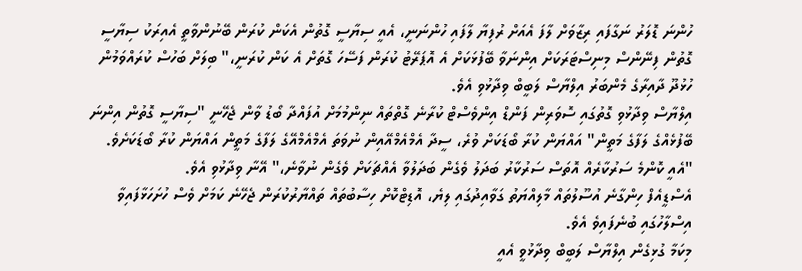ހުންނަ ޑޮލަރު ނަގާފައި ރިޒާވަށް ލާފަ އެއަށް ރުފިޔާ ލާފައި ހުންނަނީ، އެއީ ސިޔާސީ ގޮތުން އެކަން ކުރަން ބޭނުންވާތީ އެއިރަކު ސިޔާސީ ގޮތުން ފިނޭންސް މިނިސްޓަރަކަށް އިންނަވާ ބޭފުޅަކަށް އެ އޮޕަރޭޓު ކުރަން ފަސޭހަ ގޮތަށް އެ ކަން ކުރަނީ،" ބިލަށް ބަހުސް ކުރައްވަމުން ހުޅުދޫ ދާއިރާގެ މެންބަރު އިލްޔާސް ލަބީބް ވިދާޅުވި އެވެ.
އިލްޔާސް ވިދާޅުވި ގޮތުގައި ސޮވަރިން ފަންޑް އިންވެސްޓް ކުރާނެ ގޮތްތައް ނިންމުމަށް އުފައްދާ ބޯޑު ވާން ޖެހޭނީ "ސިޔާސީ ގޮތުން އިންނަ ބޭފުޅެއްގެ ލަފާގެ މަތީން" އައްޔަން ކުރާ ބޯޑަކަށް ވުރެ، ސީދާ އެމްއެމްއޭއިން ނުވަތަ އެމްއެމްއޭގެ ލަފާގެ މަތީން އައްޔަން ކުރާ ބޯޑަކަށެވެ.
"އެއީ ކޮންމެ ސަރުކާރެއް އޮތަސް ސަރުކާރު ބަދަލު ވެގެން ބަދަލުވާ އެއްޗަކަށް ވެގެން ނުވާނެ،" އޭނާ ވިދާޅުވި އެވެ.
އެސްޑީއެފް ހިންގާނެ އުސޫލުތައް މާލިއްޔަތު ގަވާއިދުގައި ލިޔެ، އޮޑިޓްކޮށް ހިސާބުތައް ތައްޔާރުކުރަން ޖެހޭނެ ކަމަށް ވެސް ހުށަހަޅާފައިވާ އިސްލާހުގައި ބުނެފައިވެ އެވެ.
މިކަމާ ގުޅިގެން އިލްޔާސް ލަބީބް ވިދާޅުވީ އެއީ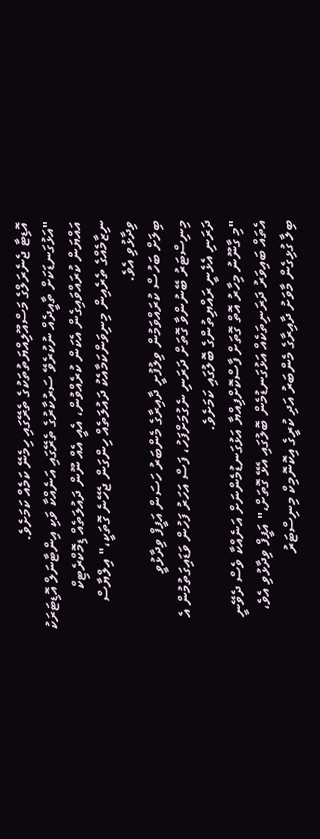އޮޑިޓާ ޖެނެރަލްގެ މަސްއޫލިއްޔަތުތަކުގެ ތެރޭގައި ހިމެނޭ ކަމެއް ކަމަށެވެ.
"އަޅުގަނޑަކަށް ތާއީދެއް ނުކުރެވޭ ސަރުކާރުގެ ތެރޭގައި އަނެއްކާ ވަކި އިންޓާނަލް އޮޑިޓަރަކު އައްޔަން ކުރައްވައިގެން އެކަން ކުރެއްވުން، އެއީ އެއް ނޫން ދައުލަތެއް ޑިމޮކްރެޓިކް ނިޒާމެއްގެ ތެރެއިން މިނިވަންކަމާއެކު ދައުލަތެއް ހިންގަން ޖެހޭނެ ގޮތަކީ،" އިލްޔާސް ވިދާޅުވި އެވެ.
ބިލަށް ބަހުސް ކުރައްވަމުން ވިލުފުށީ ދާއިރާގެ މެންބަރު ހަސަން އަފީފް ވިދާޅުވީ މިނިސްޓަރު ބޭނުންވާ ގޮތަށް ދަރަނި ނެގުމަށްފަހު، ފަސް އަހަރު ފަހުން ވަޑައިގަތުމުން އެ ދަރަނި އެޅެނީ ރައްޔިތުންގެ ބޮލުގައި ކަމަށެވެ.
"މި ގާނޫނު މިހާރު އޮތް ގޮތަށް ފާސްކޮށްފިއްޔާ އަޅުގަނޑުމެންނަށް އަނެއްކާ ވެސް ދެވޭނީ އެތައް ބައިވަރު ދަރަނިތަކެއް އަޅުގަނޑުމެން ބޮލުގައި އެޅޭ ގޮތަށް،" އަފީފް ވިދާޅުވި އެވެ،
ބިލާ ގުޅިގެން މާވަށު ދާއިރާގެ މެންބަރު އަދި ކުރީގެ އިކޮނޮމިކް މިނިސްޓަރު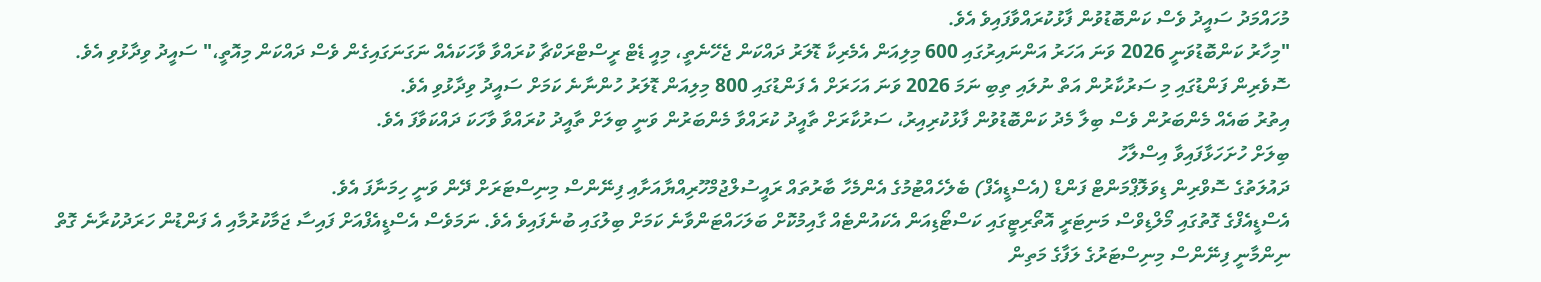މުހައްމަދު ސައީދު ވެސް ކަންބޮޑުވުން ފާޅުކުރައްވާފައިވެ އެވެ.
"މިހާރު ކަންބޮޑުވަނީ 2026 ވަނަ އަހަރު އަންނައިރުގައި 600 މިލިއަން އެމެރިކާ ޑޮލަރު ދައްކަން ޖެހޭނެތީ، މިއީ ޑެޓް ރީސްޓްރަކްޗާ ކުރައްވާ ވާހަކައެއް ނަގަނަގައިގެން ވެސް ދައްކަން މިއޮތީ،" ސައީދު ވިދާޅުވި އެވެ.
ސޮވެރިން ފަންޑުގައި މި ސަރުކާރުން އަތް ނުލައި ތިބި ނަމަ 2026 ވަނަ އަހަރަށް އެ ފަންޑުގައި 800 މިލިއަން ޑޮލަރު ހުންނާނެ ކަމަށް ސައީދު ވިދާޅުވި އެވެ.
އިތުރު ބައެއް މެންބަރުން ވެސް ބިލާ މެދު ކަންބޮޑުވުން ފާޅުކުރިއިރު، ސަރުކާރަށް ތާއީދު ކުރައްވާ މެންބަރުން ވަނީ ބިލަށް ތާއީދު ކުރައްވާ ވާހަކަ ދައްކަވާފަ އެވެ.
ބިލަށް ހުށަހަޅާފައިވާ އިސްލާހު
ދައުލަތުގެ ސޮވްރިން ޑިވަލޮޕްމަންޓް ފަންޑް (އެސްޑީއެފް) ބެލެހެއްޓުމުގެ އެންމެހާ ބާރުތައް ރައީސުލްޖުމްހޫރިއްޔާއަށާއި ފިނޭންސް މިނިސްޓަރަށް ދޭން ވަނީ ހިމަނާފަ އެވެ.
އެސްޑީއެފްގެ ގޮތުގައި މޯލްޑިވްސް މަނިޓަރީ އޮތޯރިޓީގައި ކަސްޓޯޑިއަން އެކައުންޓެއް ގާއިމުކޮށް ބަލަހައްޓަންވާނެ ކަމަށް ބިލުގައި ބުނެފައިވެ އެވެ. ނަމަވެސް އެސްޑީއެފްއަށް ފައިސާ ޖަމާކުރުމާއި އެ ފަންޑުން ހަރަދުކުރާނެ ގޮތް ނިންމާނީ ފިނޭންސް މިނިސްޓަރުގެ ލަފާގެ މަތިން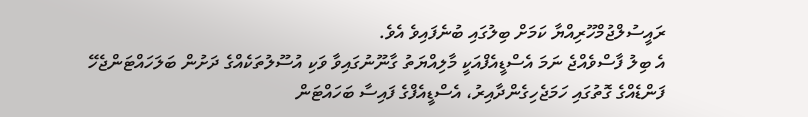ރައީސުލްޖުމްހޫރިއްޔާ ކަމަށް ބިލުގައި ބުނެފައިވެ އެވެ.
އެ ބިލު ފާސްވެއްޖެ ނަމަ އެސްޑީއެފްއަކީ މާލިއްޔަތު ގާނޫނުގައިވާ ވަކި އުސޫލުތަކެއްގެ ދަށުން ބަލަހައްޓަންޖެހޭ ފަންޑެއްގެ ގޮތުގައި ހަމަޖެހިގެންދާއިރު، އެސްޑީއެފްގެ ފައިސާ ބަހައްޓަން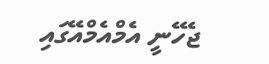ޖެހޭނީ އެމްއެމްއޭގައި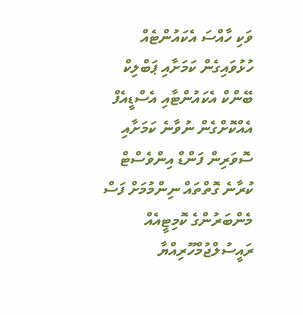ވަކި ހާއްސަ އެކައުންޓެއް ހުޅުވައިގެން ކަމަށާއި ޕަބްލިކް ބޭންކް އެކައުންޓާއި އެސްޑީއެފް އެއްކޮށްގެން ނުވާނެ ކަމަށާއި ސޮވަރިން ފަންޑް އިންވެސްޓް ކުރާނެ ގޮތްތައް ނިންމުމަށް ފަސް މެންބަރުންގެ ކޮމިޓީއެއް ރައީސުލްޖުމްހޫރިއްޔާ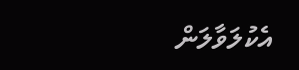އެކުލަވާލަން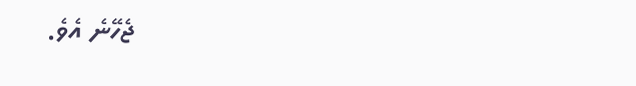ޖެހޭނެ އެވެ.